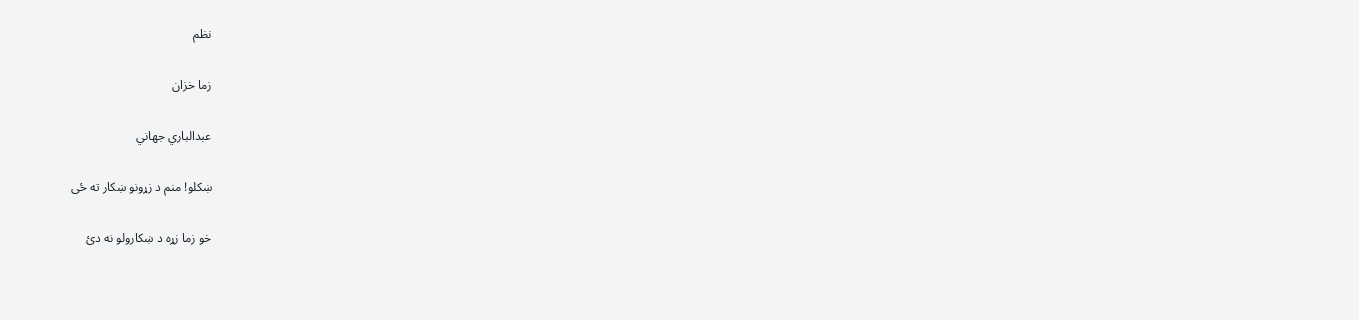نظم

زما خزان

عبدالباري جهاني

ښکلو! منم د زړونو ښکار ته ځی

خو زما زړه د ښکارولو نه دئ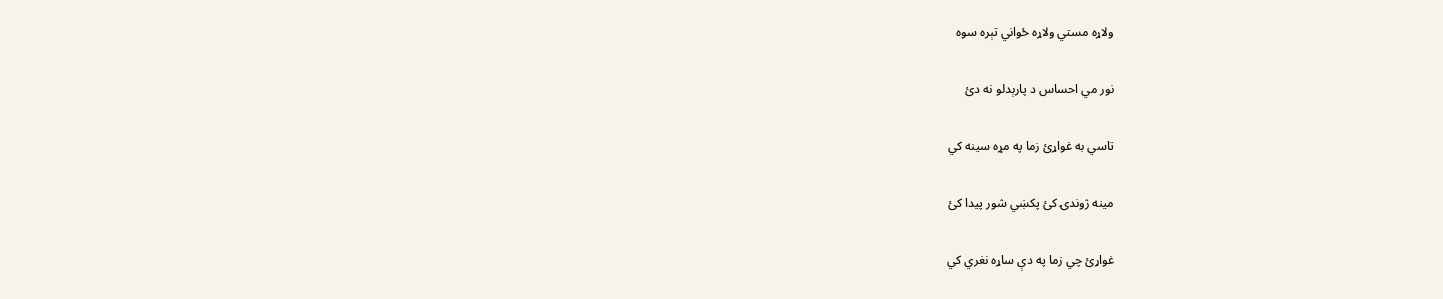ولاړه مستي ولاړه ځواني تېره سوه

نور مي احساس د پارېدلو نه دئ

تاسي به غواړئ زما په مړه سينه کي

مينه ژوندۍ کئ پکښي شور پيدا کئ

غواړئ چي زما په دې ساړه نغري کي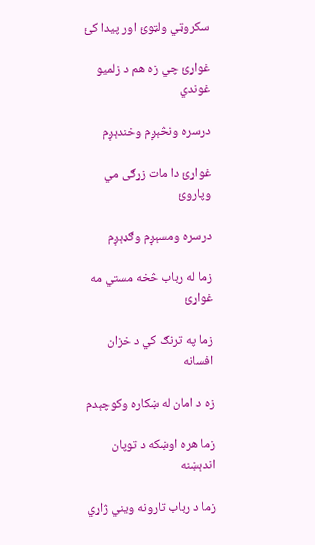سکروټي ولټوئ اور پيدا کئ

غواړئ چي زه هم د زلميو غوندي

درسره ونڅېږم وخندېږم

غواړئ دا مات زړګی مي وپاروئ

درسره ومسېږم وګډېږم

زما له رباب څخه مستي مه غواړئ

زما په ترنګ کي د خزان افسانه

زه د امان له ښکاره وکوچېدم

زما هره اوښکه د توپان اندېښنه

زما د رباب تارونه ويني ژاړي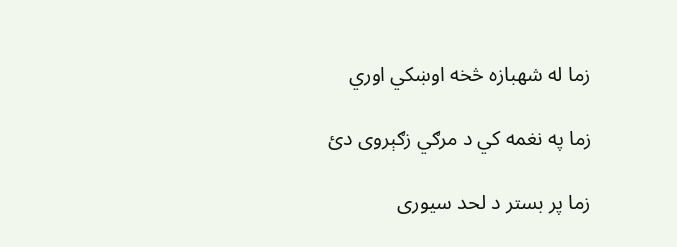زما له شهبازه څخه اوښکي اوري

زما په نغمه کي د مرګي زګېروی دئ

زما پر بستر د لحد سيوری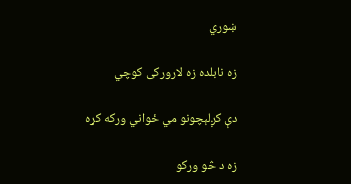ښوري

زه نابلده زه لارورکی کوچي

دې کږلېچونو مي ځواني ورکه کړه

زه د څو ورکو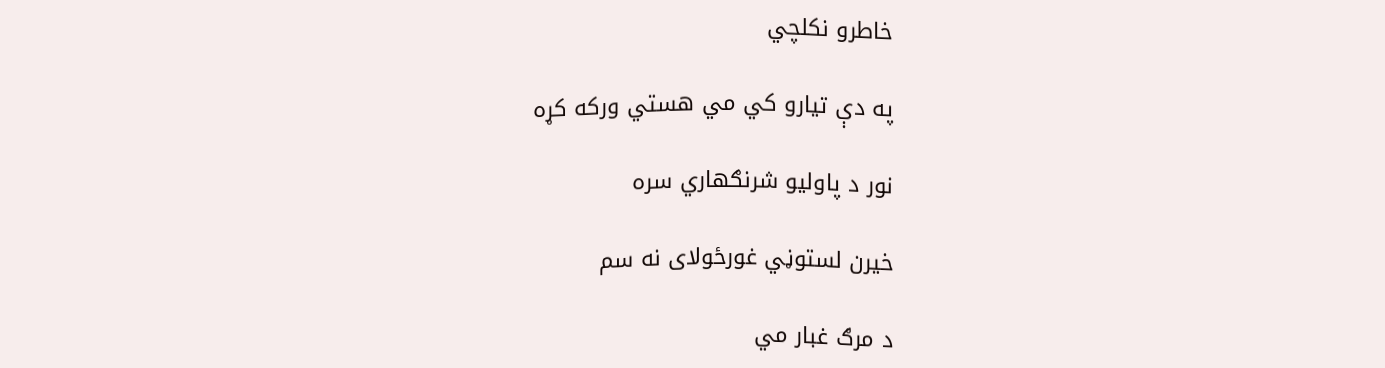خاطرو نکلچي

په دې تيارو کي مي هستي ورکه کړه

نور د پاوليو شرنګهاري سره

خيرن لستوڼي غورځولای نه سم

د مرګ غبار مي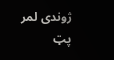ژوندی لمر پټ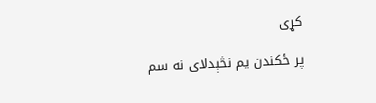کړی

پر ځکندن يم نڅېدلای نه سم